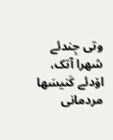وتی جِندئے شهرا آتک، اۆدئے کَنیسَها مردمانی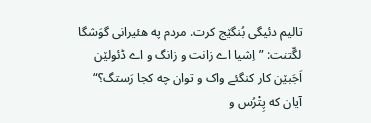تالیم دئیگی بُنگێج کرت. مردم په هئیرانی گوَشگا لگّتنت: ”اِشیا اے زانت و زانگ و اے ڈئولێن اَجَبێن کار کنگئے واک و توان چه کجا رَستگ؟“
آیان که پِتْرُس و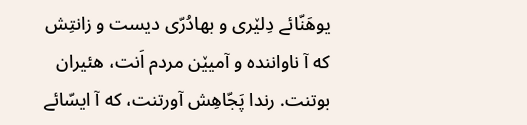یوهَنّائے دِلێری و بهادُرّی دیست و زانتِش که آ ناواننده و آمیێن مردم اَنت، هئیران بوتنت. رندا پَجّاهِش آورتنت، که آ ایسّائے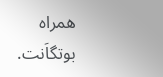همراه بوتگاَنت.